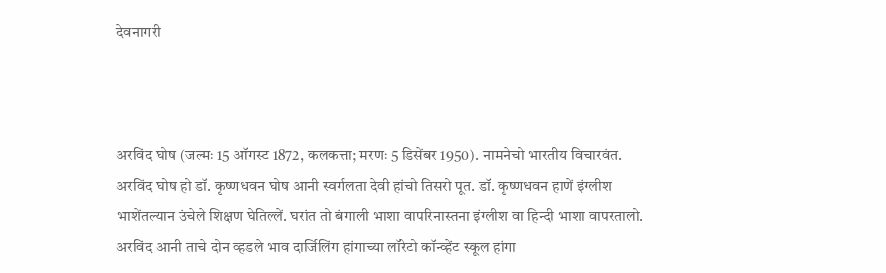देवनागरी



अरविंद घोष (जल्मः 15 ऑगस्ट 1872, कलकत्ता; मरणः 5 डिसेंबर 1950). नामनेचो भारतीय विचारवंत. अरविंद घोष हो डॉ. कृष्णधवन घोष आनी स्वर्गलता देवी हांचो तिसरो पूत. डॉ. कृष्णधवन हाणें इंग्लीश भाशेंतल्यान उंचेले शिक्षण घेतिल्लें. घरांत तो बंगाली भाशा वापरिनास्तना इंग्लीश वा हिन्दी भाशा वापरतालो. अरविंद आनी ताचे दोन व्हडले भाव दार्जिलिंग हांगाच्या लॉरेटो कॉन्व्हेंट स्कूल हांगा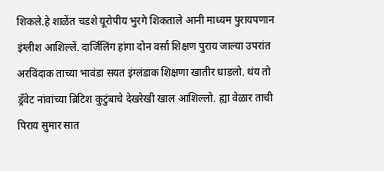शिकले.हे शाळेंत चडशे यूरोपीय भुरगे शिकताले आनी माध्यम पुरायपणान इंग्लीश आशिल्लें. दार्जिलिंग हांगा दोन वर्सा शिक्षण पुराय जाल्या उपरांत अरविंदाक ताच्या भावंडा सयत इंग्लंडाक शिक्षणा खातीर धाडलो. थंय तो ड्रॅवेट नांवांच्या ब्रिटिश कुटुंबाचे देखरेखी खाल आशिल्लो. ह्या वेळार ताची पिराय सुमार सात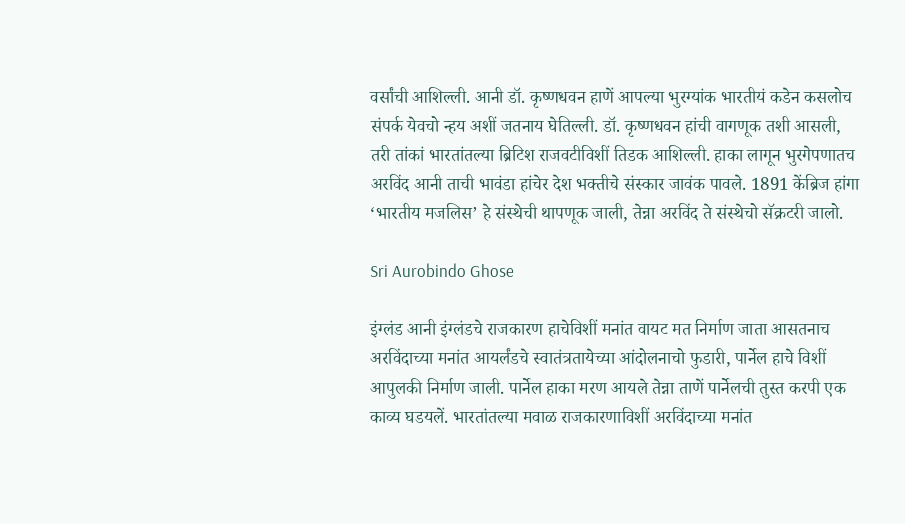वर्सांची आशिल्ली. आनी डॉ. कृष्णधवन हाणें आपल्या भुरग्यांक भारतीयं कडेन कसलोच संपर्क येवचो न्हय अशीं जतनाय घेतिल्ली. डॉ. कृष्णधवन हांची वागणूक तशी आसली, तरी तांकां भारतांतल्या ब्रिटिश राजवटीविशीं तिडक आशिल्ली. हाका लागून भुरगेपणातच अरविंद आनी ताची भावंडा हांचेर देश भक्तीचे संस्कार जावंक पावले. 1891 केंब्रिज हांगा ‘भारतीय मजलिस’ हे संस्थेची थापणूक जाली, तेन्ना अरविंद ते संस्थेचो सॅक्रटरी जालो.

Sri Aurobindo Ghose

इंग्लंड आनी इंग्लंडचे राजकारण हाचेविशीं मनांत वायट मत निर्माण जाता आसतनाच अरविंदाच्या मनांत आयर्लंडचे स्वातंत्रतायेच्या आंदोलनाचो फुडारी, पार्नेल हाचे विशीं आपुलकी निर्माण जाली. पार्नेल हाका मरण आयले तेन्ना ताणें पार्नेलची तुस्त करपी एक काव्य घडयलें. भारतांतल्या मवाळ राजकारणाविशीं अरविंदाच्या मनांत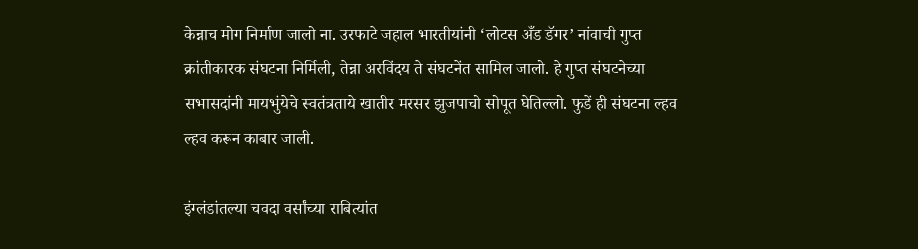केन्नाच मोग निर्माण जालो ना. उरफाटे जहाल भारतीयांनी ‘लोटस अँड डॅगर’ नांवाची गुप्त क्रांतीकारक संघटना निर्मिली, तेन्ना अरविंदय ते संघटनेंत सामिल जालो. हे गुप्त संघटनेच्या सभासदांनी मायभुंयेचे स्वतंत्रताये खातीर मरसर झुजपाचो सोपूत घेतिल्लो. फुडें ही संघटना ल्हव ल्हव करून काबार जाली.

इंग्लंडांतल्या चवदा वर्सांच्या राबित्यांत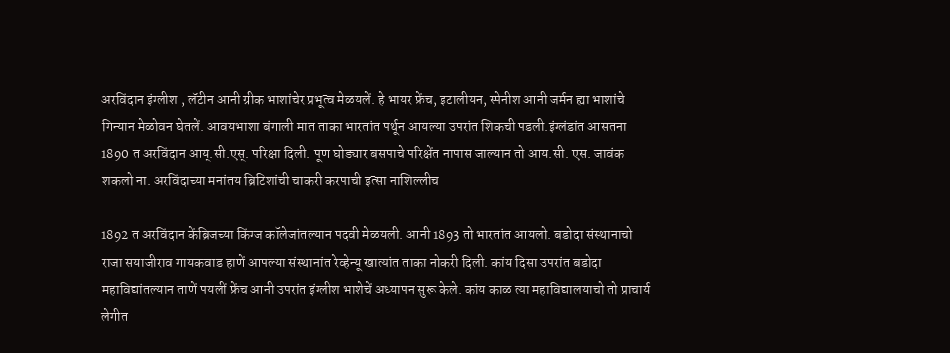अरविंदान इंग्लीश , लॅटीन आनी ग्रीक भाशांचेर प्रभूत्व मेळयलें. हे भायर फ्रेंच, इटालीयन, स्पेनीश आनी जर्मन ह्या भाशांचे गिन्यान मेळोवन घेतलें. आवयभाशा बंगाली मात ताका भारतांत पर्थून आयल्या उपरांत शिकची पडली.इंग्लंडांत आसतना 1890 त अरविंदान आय्.सी.एस्. परिक्षा दिली. पूण घोड्यार बसपाचे परिक्षेंत नापास जाल्यान तो आय.सी. एस. जावंक शकलो ना. अरविंदाच्या मनांतय ब्रिटिशांची चाकरी करपाची इत्सा नाशिल्लीच

1892 त अरविंदान केंब्रिजच्या किंग्ज कॉलेजांतल्यान पदवी मेळयली. आनी 1893 तो भारतांत आयलो. बडोदा संस्थानाचो राजा सयाजीराव गायकवाड हाणें आपल्या संस्थानांत रेव्हेन्यू खात्यांत ताका नोकरी दिली. कांय दिसा उपरांत बडोदा महाविद्यांतल्यान ताणें पयलीं फ्रेंच आनी उपरांत इंग्लीश भाशेचें अध्यापन सुरू केले. कांय काळ त्या महाविद्यालयाचो तो प्राचार्य लेगीत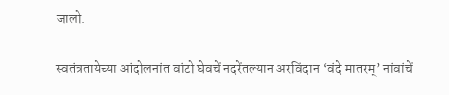जालो.

स्वतंत्रतायेच्या आंदोलनांत वांटो घेवचें नदरेंतल्यान अरविंदान ‘वंदे मातरम्’ नांवांचें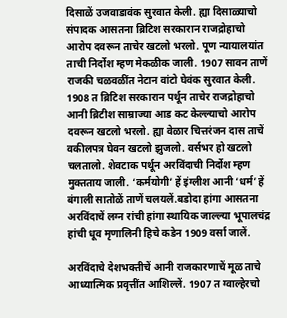दिसाळें उजवाडावंक सुरवात केली. ह्या दिसाळ्याचो संपादक आसतना ब्रिटिश सरकारान राजद्रोहाचो आरोप दवरून ताचेर खटलो भरलो. पूण न्यायालयांत ताची निर्दोश म्हण मेकळीक जाली. 1907 सावन ताणें राजकी चळवळींत नेटान वांटो घेवंक सुरवात केली. 1908 त ब्रिटिश सरकारान पर्थून ताचेर राजद्रोहाचो आनी ब्रिटीश साम्राज्या आड कट केल्ल्याचो आरोप दवरून खटलो भरलो. ह्या वेळार चित्तरंजन दास ताचें वकीलपत्र घेवन खटलो झुजलो. वर्सभर हो खटलो चलतालो. शेवटाक पर्थून अरविंदाची निर्दोश म्हण मुक्तताय जाली. ‘कर्मयोगी’ हें इंग्लीश आनी ‘धर्म’ हें बंगाली सातोळें ताणें चलयलें.बडोदा हांगा आसतना अरविंदाचें लग्न रांची हांगा स्थायिक जाल्ल्या भूपालचंद्र हांची धूव मृणालिनी हिचे कडेन 1909 वर्सा जालें.

अरविंदाचे देशभक्तीचें आनी राजकारणाचें मूळ ताचे आध्यात्मिक प्रवृत्तींत आशिल्लें. 1907 त ग्वाल्हेरचो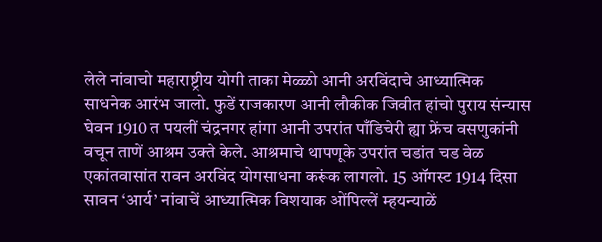लेले नांवाचो महाराष्ट्रीय योगी ताका मेळ्ळो आनी अरविंदाचे आध्यात्मिक साधनेक आरंभ जालो. फुडें राजकारण आनी लौकीक जिवीत हांचो पुराय संन्यास घेवन 1910 त पयलीं चंद्रनगर हांगा आनी उपरांत पाँडिचेरी ह्या फ्रेंच वसणुकांनी वचून ताणें आश्रम उक्ते केले. आश्रमाचे थापणूके उपरांत चडांत चड वेळ एकांतवासांत रावन अरविंद योगसाधना करूंक लागलो. 15 ऑगस्ट 1914 दिसा सावन ‘आर्य’ नांवाचें आध्यात्मिक विशयाक ओंपिल्लें म्हयन्याळें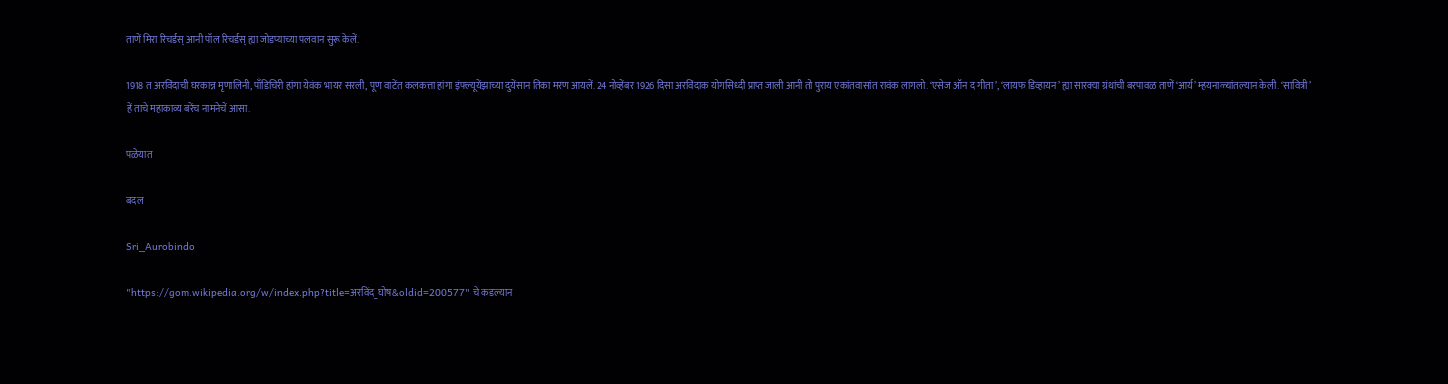ताणें मिरा रिचर्डस् आनी पॉल रिचर्डस् ह्या जोडप्याच्या पलवान सुरू केलें.

1918 त अरविंदाची घरकान्न मृणालिनी, पाँडिचिरी हांगा येवंक भायर सरली, पूण वाटेंत कलकत्ता हांगा इंफ्ल्यूयेंझाच्या दुयेंसान तिका मरण आयलें. 24 नोव्हेंबर 1926 दिसा अरविंदाक योगसिध्दी प्राप्त जाली आनी तो पुराय एकांतवासांत रावंक लागलो. ‘एसेज ऑन द गीता’, ‘लायफ डिव्हायन’ ह्या सारक्या ग्रंथांची बरपावळ ताणें ‘आर्य’ म्हयनाळ्यांतल्यान केली. ‘सावित्री’ हें ताचे महाकाव्य बरेंच नामनेचें आसा.

पळेयात

बदल

Sri_Aurobindo

"https://gom.wikipedia.org/w/index.php?title=अरविंद_घोष&oldid=200577" चे कडल्यान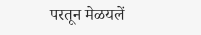परतून मेळयलें